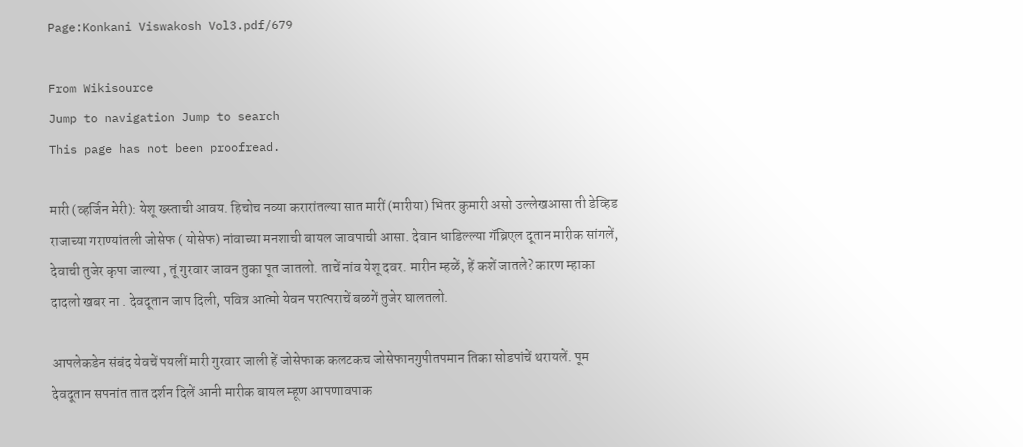Page:Konkani Viswakosh Vol3.pdf/679

From Wikisource
Jump to navigation Jump to search
This page has not been proofread.

मारी (व्हर्जिन मेरी): येशू ख्स्ताची आवय. हिचोच नव्या करारांतल्या सात मारीं (मारीया) भितर कुमारी असो उल्लेखआसा ती डेव्हिड राजाच्या गराण्यांतली जोसेफ ( योसेफ) नांवाच्या मनशाची बायल जावपाची आसा. देवान धाडिल्ल्या गॅब्रिएल दूतान मारीक सांगलें, देवाची तुजेर कृपा जाल्या , तूं गुरवार जावन तुका पूत जातलो. ताचें नांव येशू दवर. मारीन म्हळें, हें कशें जातले? कारण म्हाका दादलो खबर ना . देवदूतान जाप दिली, पवित्र आत्मो येवन परात्पराचें बळगें तुजेर घालतलो.

आपलेकडेन संबंद येवचें पयलीं मारी गुरवार जाली हें जोसेफाक कलटकच जोसेफानगुपीतपमान तिका सोडपांचें थरायलें. पूम देवदूतान सपनांत तात दर्शन दिलें आनी मारीक बायल म्हूण आपणावपाक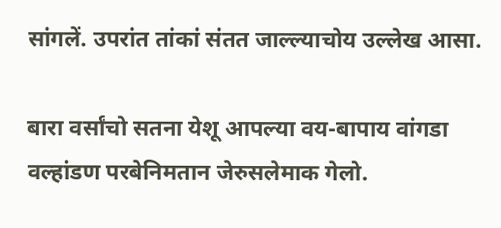सांगलें. उपरांत तांकां संतत जाल्ल्याचोय उल्लेख आसा.

बारा वर्सांचो सतना येशू आपल्या वय-बापाय वांगडा वल्हांडण परबेनिमतान जेरुसलेमाक गेलो.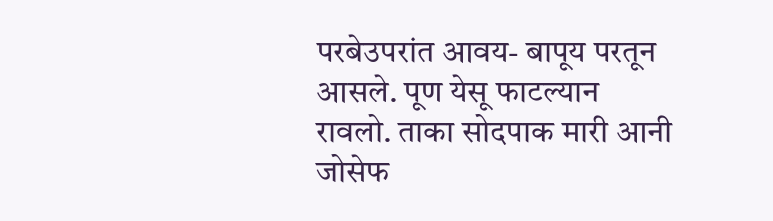परबेउपरांत आवय- बापूय परतून आसले. पूण येसू फाटल्यान रावलो. ताका सोदपाक मारी आनी जोसेफ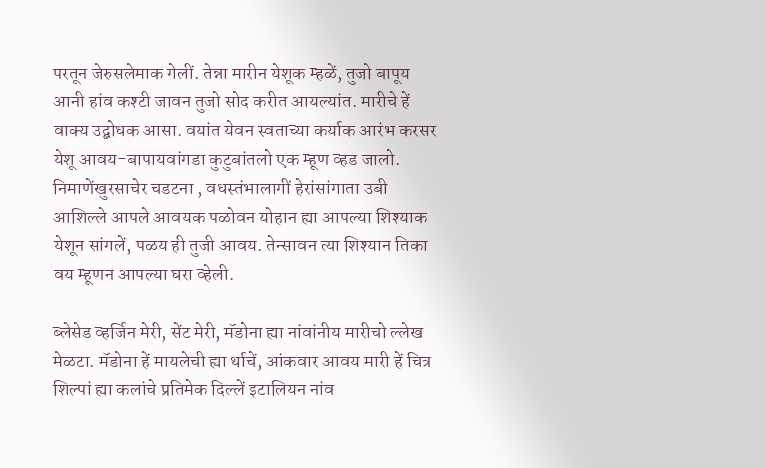परतून जेरुसलेमाक गेलीं. तेन्ना मारीन येशूक म्हळें, तुजो बापूय आनी हांव कश्टी जावन तुजो सोद करीत आयल्यांत. मारीचे हें वाक्य उद्बोधक आसा. वयांत येवन स्वताच्या कर्याक आरंभ करसर येशू आवय-बापायवांगडा कुटुबांतलो एक म्हूण व्हड जालो. निमाणेंखुरसाचेर चडटना , वधस्तंभालागीं हेरांसांगाता उबी आशिल्ले आपले आवयक पळोवन योहान ह्या आपल्या शिश्याक येशून सांगलें, पळय ही तुजी आवय. तेन्सावन त्या शिश्यान तिका वय म्हूणन आपल्या घरा व्हेली.

ब्लेसेड व्हर्जिन मेरी, सेंट मेरी, मॅडोना ह्या नांवांनीय मारीचो ल्लेख मेळटा. मॅडोना हें मायलेची ह्या र्थाचें, आंकवार आवय मारी हें चित्र शिल्पां ह्या कलांचे प्रतिमेक दिल्लें इटालियन नांव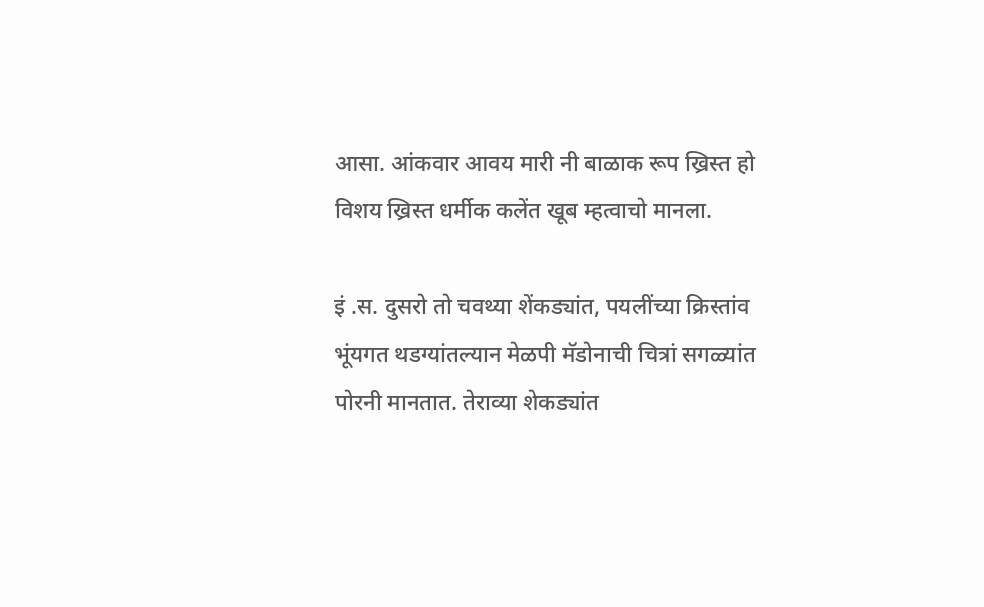आसा. आंकवार आवय मारी नी बाळाक रूप ख्रिस्त हो विशय ख्रिस्त धर्मीक कलेंत खूब म्हत्वाचो मानला.

इं .स. दुसरो तो चवथ्या शेंकड्यांत, पयलींच्या क्रिस्तांव भूंयगत थडग्यांतल्यान मेळपी मॅडोनाची चित्रां सगळ्यांत पोरनी मानतात. तेराव्या शेकड्यांत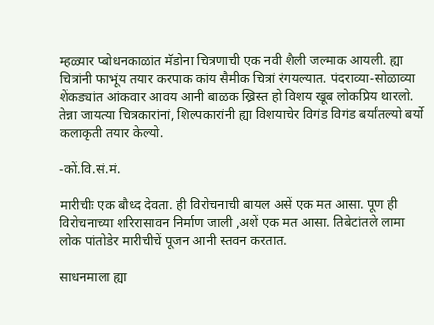म्हळ्यार प्बोधनकाळांत मॅडोना चित्रणाची एक नवी शैली जल्माक आयली. ह्या चित्रांनी फाभूंय तयार करपाक कांय सैमीक चित्रां रंगयल्यात. पंदराव्या-सोळाव्या शेंकड्यांत आंकवार आवय आनी बाळक ख्रिस्त हो विशय खूब लोकप्रिय थारलो. तेन्ना जायत्या चित्रकारांनां, शिल्पकारांनी ह्या विशयाचेर विगंड विगंड बर्यांतल्यो बर्यो कलाकृती तयार केल्यो.

-कों.वि.सं.मं.

मारीचीः एक बौध्द देवता. ही विरोचनाची बायल असें एक मत आसा. पूण ही विरोचनाच्या शरिरासावन निर्माण जाली ,अशें एक मत आसा. तिबेटांतले लामा लोक पांतोडेर मारीचीचें पूजन आनी स्तवन करतात.

साधनमाला ह्या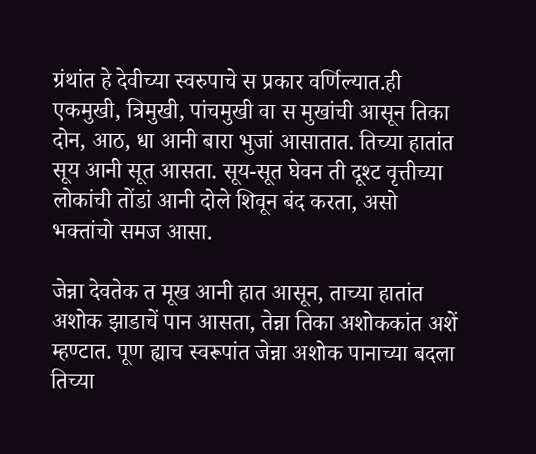ग्रंथांत हे देवीच्या स्वरुपाचे स प्रकार वर्णिल्यात.ही एकमुखी, त्रिमुखी, पांचमुखी वा स मुखांची आसून तिका दोन, आठ, धा आनी बारा भुजां आसातात. तिच्या हातांत सूय आनी सूत आसता. सूय-सूत घेवन ती दूश्ट वृत्तीच्या लोकांची तोंडां आनी दोले शिवून बंद करता, असो भक्तांचो समज आसा.

जेन्ना देवतेक त मूख आनी हात आसून, ताच्या हातांत अशोक झाडाचें पान आसता, तेन्ना तिका अशोककांत अशें म्हण्टात. पूण ह्याच स्वरूपांत जेन्ना अशोक पानाच्या बदला तिच्या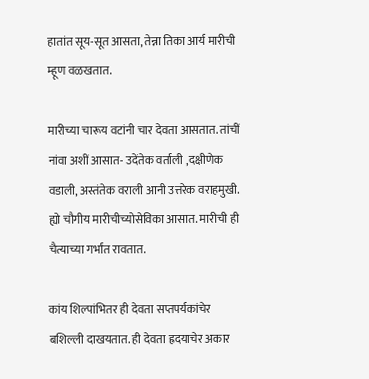हातांत सूय-सूत आसता, तेन्ना तिका आर्य मारीची म्हूण वळखतात.

मारीच्या चारूय वटांनी चार देवता आसतात. तांचीं नांवा अशीं आसात- उदेंतेक वर्ताली ,दक्षीणेक वडाली, अस्तंतेक वराली आनी उत्तरेक वराहमुखी. ह्यो चौगीय मारीचीच्योसेविका आसात. मारीची ही चैत्याच्या गर्भांत रावतात.

कांय शिल्पांभितर ही देवता सप्तपर्यकांचेर बशिल्ली दाखयतात. ही देवता ह्रदयाचेर अकार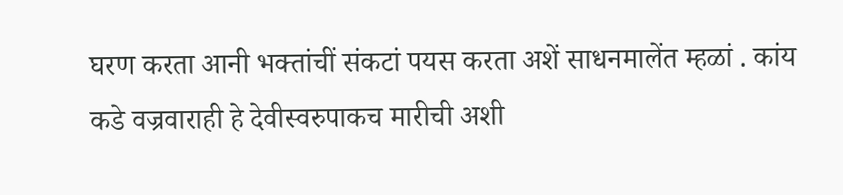घरण करता आनी भक्तांचीं संकटां पयस करता अशें साधनमालेंत म्हळां . कांय कडे वज्रवाराही हे देवीस्वरुपाकच मारीची अशी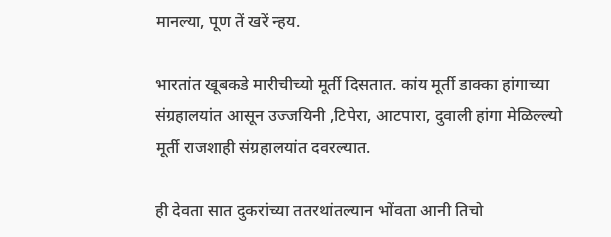मानल्या, पूण तें खरें न्हय.

भारतांत खूबकडे मारीचीच्यो मूर्ती दिसतात. कांय मूर्ती डाक्का हांगाच्या संग्रहालयांत आसून उज्जयिनी ,टिपेरा, आटपारा, दुवाली हांगा मेळिल्ल्यो मूर्ती राजशाही संग्रहालयांत दवरल्यात.

ही देवता सात दुकरांच्या ततरथांतल्यान भोंवता आनी तिचो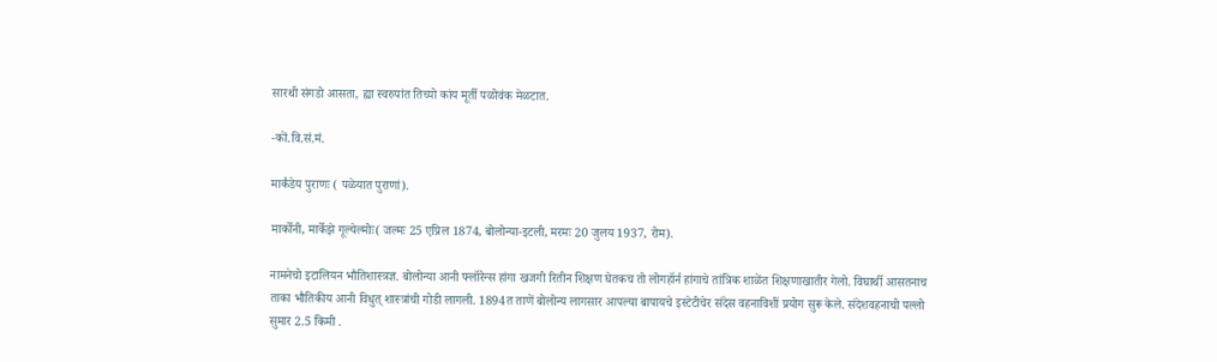सारथी संगडो आसता, ह्या स्वरुपांत तिच्यो कांय मूर्ती पळोवंक मेळटात.

-कों.वि.सं.मं.

मार्कंडेय पुराणः ( पळेयात पुराणां).

मार्कोनी, मार्केझे गूल्येल्मोः( जल्मः 25 एप्रिल 1874, बोलोन्या-इटली, मरमः 20 जुलय 1937, रोम).

नामनेचो इटालियन भौतिशास्त्रज्ञ. बोलोन्या आनी फ्लॉरेन्स हांगा खजगी रितीन शिक्षण घेतकच तो लोगहॉर्न हांगाचे तांत्रिक शाळेंत शिक्षणाखातीर गेलो. विघार्थी आसतनाच ताका भौतिकीय आनी विधुत् शास्त्रांची गोडी लागली. 1894त ताणें बोलोन्य लागसार आपल्या बापायचे इस्टेटीचेर संदेस वहनाविशीं प्रयोग सुरू केले. संदेशवहनाचो पल्लो सुमार 2.5 किमी .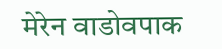मेरेन वाडोवपाक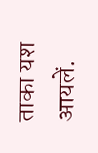ताका यश आयलें.